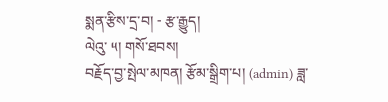སྨན་རྩིས་དྲ་བ། - རྩ་རྒྱུད།
ལེའུ་ ༥། གསོ་ཐབས།
བརྗོད་བྱ་སྤེལ་མཁན། རྩོམ་སྒྲིག་པ། (admin) ཟླ་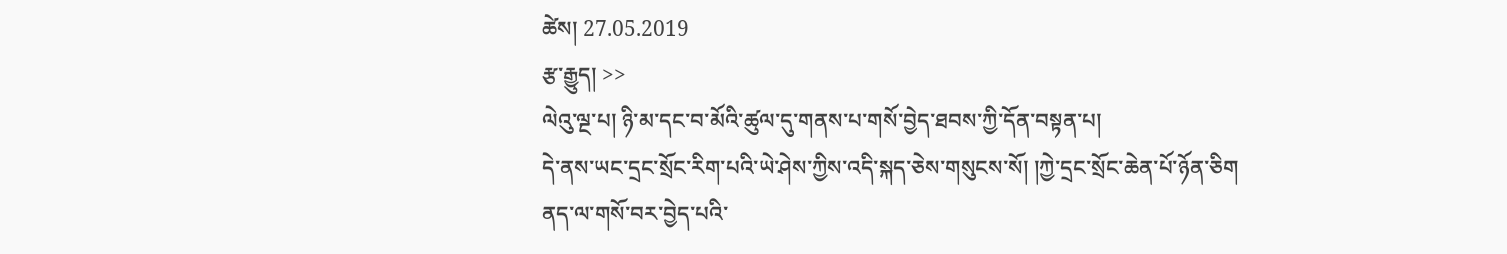ཚེས། 27.05.2019
རྩ་རྒྱུད། >>
ལེའུ་ལྔ་པ། ཉི་མ་དང་བ་མོའི་ཚུལ་དུ་གནས་པ་གསོ་བྱེད་ཐབས་ཀྱི་དོན་བསྟན་པ།
དེ་ནས་ཡང་དྲང་སྲོང་རིག་པའི་ཡེ་ཤེས་ཀྱིས་འདི་སྐད་ཅེས་གསུངས་སོ། །ཀྱེ་དྲང་སྲོང་ཆེན་པོ་ཉོན་ཅིག
ནད་ལ་གསོ་བར་བྱེད་པའི་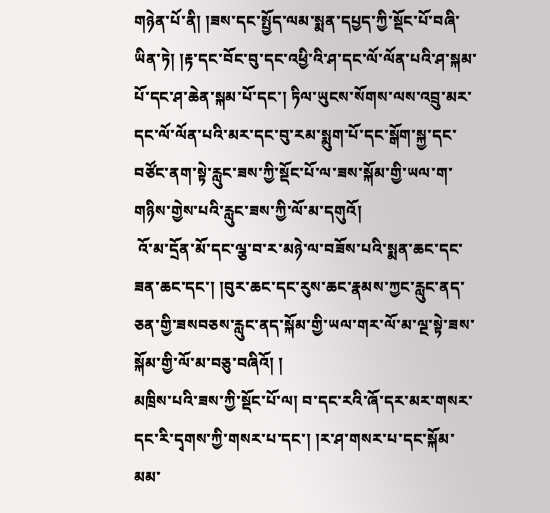གཉེན་པོ་ནི། །ཟས་དང་སྤྱོད་ལམ་སྨན་དཔྱད་ཀྱི་སྡོང་པོ་བཞི་ཡིན་ཏེ། །རྟ་དང་བོང་བུ་དང་འཕྱི་འི་ཤ་དང་ལོ་ལོན་པའི་ཤ་སྐམ་པོ་དང་ཤ་ཆེན་སྐམ་པོ་དང་། ཏིལ་ཡུངས་སོགས་ལས་འབྲུ་མར་དང་ལོ་ལོན་པའི་མར་དང་བུ་རམ་སྨུག་པོ་དང་སྒོག་སྐྱ་དང་བཙོང་ནག་སྟེ་རླུང་ཟས་ཀྱི་སྡོང་པོ་ལ་ཟས་སྐོམ་གྱི་ཡལ་ག་གཉིས་གྱེས་པའི་རླུང་ཟས་ཀྱི་ལོ་མ་དགུའོ།
 འོ་མ་དྲོན་མོ་དང་ལྕ་བ་ར་མཉེ་ལ་བཟོས་པའི་སྨན་ཆང་དང་ཟན་ཆང་དང་། །བུར་ཆང་དང་རུས་ཆང་རྣམས་ཀྱང་རླུང་ནད་ཅན་གྱི་ཟསབཅས་རླུང་ནད་སྐོམ་གྱི་ཡལ་གར་ལོ་མ་ལྔ་སྟེ་ཟས་སྐོམ་གྱི་ལོ་མ་བཅུ་བཞིའོ། །
མཁྲིས་པའི་ཟས་ཀྱི་སྡོང་པོ་ལ། བ་དང་རའི་ཞོ་དར་མར་གསར་དང་རི་དྭགས་ཀྱི་གསར་པ་དང་། །ར་ཤ་གསར་པ་དང་སྐོམ་མམ་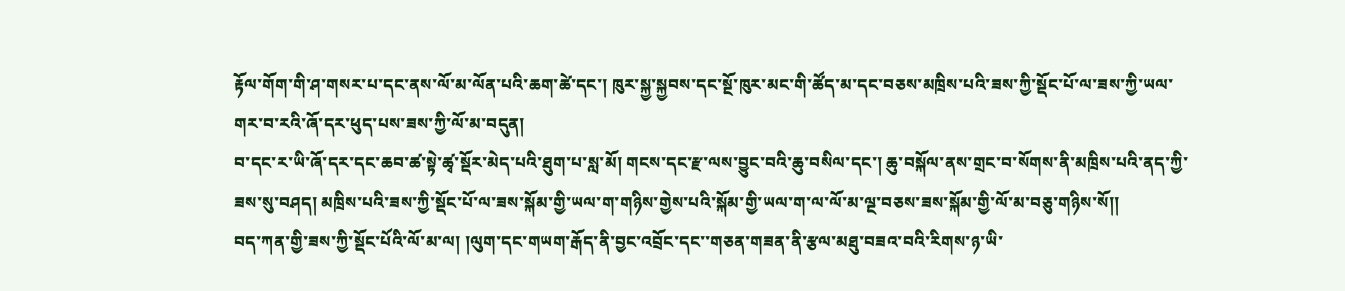རྟོལ་གོག་གི་ཤ་གསར་པ་དང་ནས་ལོ་མ་ལོན་པའི་ཆག་ཚེ་དང་། ཁུར་སྐྱ་སྐྱབས་དང་སྔོ་ཁུར་མང་གི་ཚོད་མ་དང་བཅས་མཁྲིས་པའི་ཟས་ཀྱི་སྡོང་པོ་ལ་ཟས་ཀྱི་ཡལ་གར་བ་རའི་ཞོ་དར་ཕུད་པས་ཟས་ཀྱི་ལོ་མ་བདུན།
བ་དང་ར་ཡི་ཞོ་དར་དང་ཆབ་ཚ་སྟེ་ཚྭ་སྡོར་མེད་པའི་ཐུག་པ་སླ་མོ། གངས་དང་རྫ་ལས་བྱུང་བའི་ཆུ་བསིལ་དང་། ཆུ་བསྐོལ་ནས་གྲང་བ་སོགས་ནི་མཁྲིས་པའི་ནད་ཀྱི་ཟས་སུ་བཤད། མཁྲིས་པའི་ཟས་ཀྱི་སྡོང་པོ་ལ་ཟས་སྐོམ་གྱི་ཡལ་ག་གཉིས་གྱེས་པའི་སྐོམ་གྱི་ཡལ་ག་ལ་ལོ་མ་ལྔ་བཅས་ཟས་སྐོམ་གྱི་ལོ་མ་བཅུ་གཉིས་སོ།།
བད་ཀན་གྱི་ཟས་ཀྱི་སྡོང་པོའི་ལོ་མ་ལ། །ལུག་དང་གཡག་རྒོད་ནི་བྱང་འབྲོང་དང་་གཅན་གཟན་ནི་རྩལ་མཐུ་བཟའ་བའི་རིགས་ཉ་ཡི་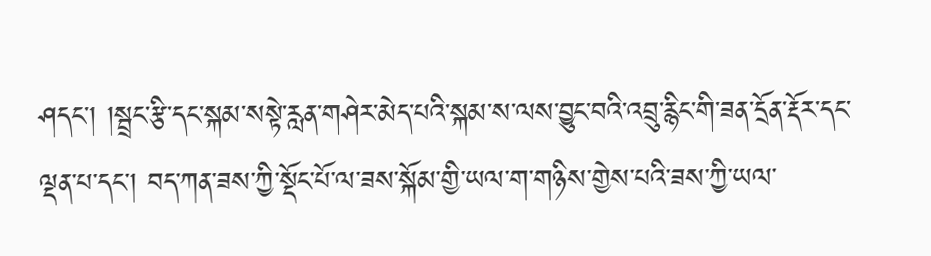ཤདང་། །སྦྲང་རྩི་དང་སྐམ་སསྟེ་རླན་གཤེར་མེད་པའི་སྐམ་ས་ལས་བྱུང་བའི་འབྲུ་རྙིང་གི་ཟན་དྲོན་རྡོར་དང་ལྡན་པ་དང་། བད་ཀན་ཟས་ཀྱི་སྡོང་པོ་ལ་ཟས་སྐོམ་གྱི་ཡལ་ག་གཉིས་གྱེས་པའི་ཟས་ཀྱི་ཡལ་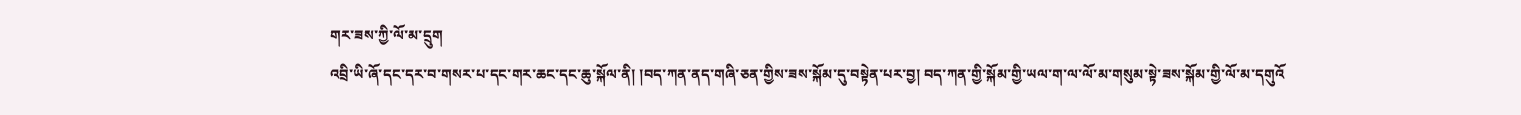གར་ཟས་ཀྱི་ལོ་མ་དྲུག
འབྲི་ཡི་ཞོ་དང་དར་བ་གསར་པ་དང་གར་ཆང་དང་ཆུ་སྐོལ་ནི། །བད་ཀན་ནད་གཞི་ཅན་གྱིས་ཟས་སྐོམ་དུ་བསྟེན་པར་བྱ། བད་ཀན་གྱི་སྐོམ་གྱི་ཡལ་ག་ལ་ལོ་མ་གསུམ་སྟེ་ཟས་སྐོམ་གྱི་ལོ་མ་དགུའོ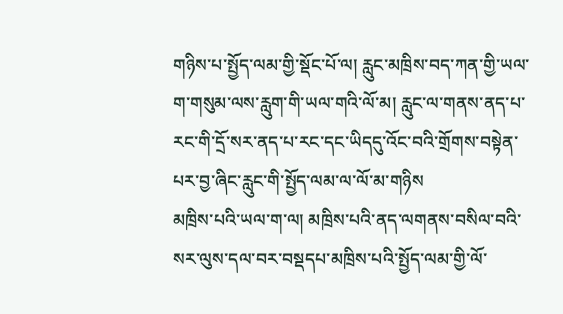གཉིས་པ་སྤྱོད་ལམ་གྱི་སྡོང་པོ་ལ། རླུང་མཁྲིས་བད་ཀན་གྱི་ཡལ་ག་གསུམ་ལས་རླུག་གི་ཡལ་གའི་ལོ་མ། རླུང་ལ་གནས་ནད་པ་རང་གི་དྲོ་སར་ནད་པ་རང་དང་ཡིདདུ་འོང་བའི་གྲོགས་བསྟེན་པར་བྱ་ཞིང་རླུང་གི་སྤྱོད་ལམ་ལ་ལོ་མ་གཉིས
མཁྲིས་པའི་ཡལ་ག་ལ། མཁྲིས་པའི་ནད་ལགནས་བསིལ་བའི་སར་ལུས་དལ་བར་བསྡདཔ་མཁྲིས་པའི་སྤྱོད་ལམ་གྱི་ལོ་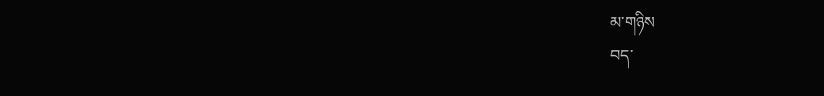མ་གཉིས
བད་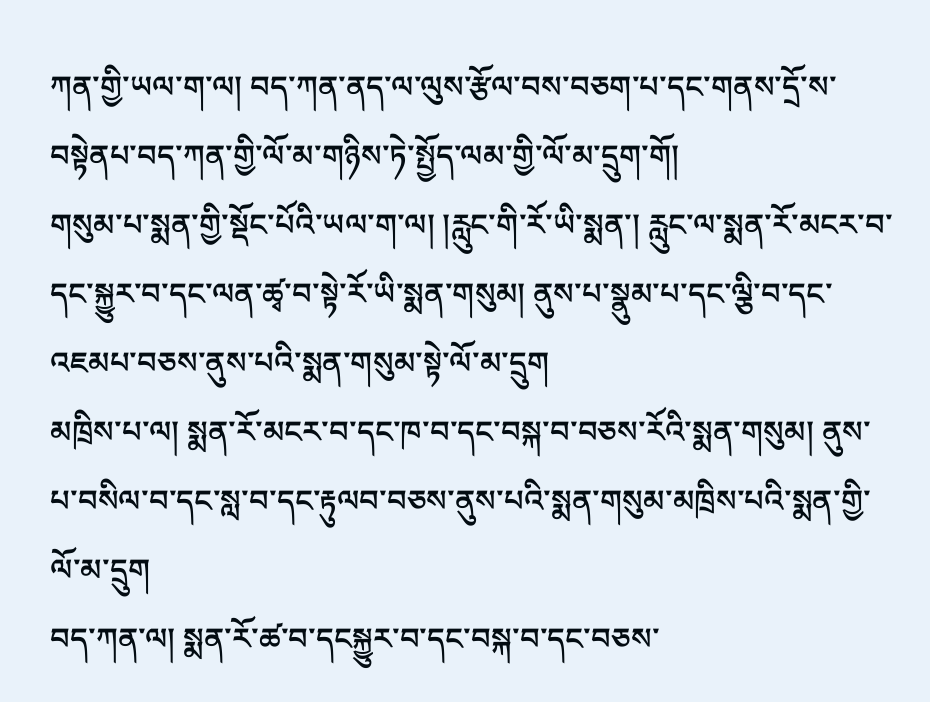ཀན་གྱི་ཡལ་ག་ལ། བད་ཀན་ནད་ལ་ལུས་རྩོལ་བས་བཅག་པ་དང་གནས་དྲོ་ས་བསྟེནཔ་བད་ཀན་གྱི་ལོ་མ་གཉིས་ཏེ་སྤྱོད་ལམ་གྱི་ལོ་མ་དྲུག་གོ།
གསུམ་པ་སྨན་གྱི་སྡོང་པོའི་ཡལ་ག་ལ། །རླུང་གི་རོ་ཡི་སྨན་། རླུང་ལ་སྨན་རོ་མངར་བ་དང་སྐྱུར་བ་དང་ལན་ཚྭ་བ་སྟེ་རོ་ཡི་སྨན་གསུམ། ནུས་པ་སྣུམ་པ་དང་ལྕི་བ་དང་འཇམཔ་བཅས་ནུས་པའི་སྨན་གསུམ་སྟེ་ལོ་མ་དྲུག
མཁྲིས་པ་ལ། སྨན་རོ་མངར་བ་དང་ཁ་བ་དང་བསྐ་བ་བཅས་རོའི་སྨན་གསུམ། ནུས་པ་བསིལ་བ་དང་སླ་བ་དང་རྟུལབ་བཅས་ནུས་པའི་སྨན་གསུམ་མཁྲིས་པའི་སྨན་གྱི་ལོ་མ་དྲུག
བད་ཀན་ལ། སྨན་རོ་ཚ་བ་དངསྐྱུར་བ་དང་བསྐ་བ་དང་བཅས་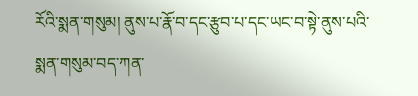རོའི་སྨན་གསུམ། ནུས་པ་རྣོ་བ་དང་རྩུབ་པ་དང་ཡང་བ་སྟེ་ནུས་པའི་སྨན་གསུམ་བད་ཀན་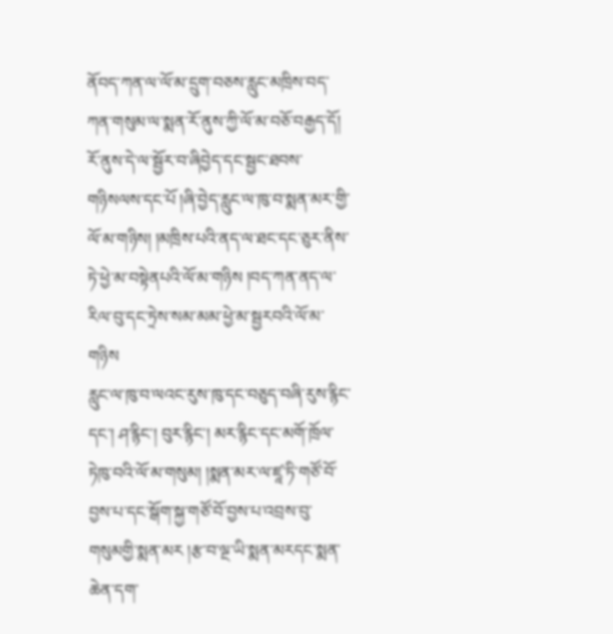ནོབད་ཀན་ལ་ལོ་མ་དྲུག་བཅས་རླུང་མཁྲིས་བད་ཀན་གསུམ་ལ་སྨན་རོ་ནུས་ཀྱི་ལོ་མ་བཅོ་བརྒྱད་དོ།
རོ་ནུས་དེ་ལ་སྦྱོར་བ་ཞིབྱེད་དང་སྦྱང་ཐབས་གཉིསལས་དང་པོ །ཞི་བྱེད་རླུང་ལ་ཁུ་བ་སྨན་མར་གྱི་ལོ་མ་གཉིས། །མཁྲིས་པའི་ནད་ལ་ཐང་དང་ཅུར་ནིས་ཏེ་ཕྱེ་མ་བསྟེནཔའི་ལོ་མ་གཉིས །བད་ཀན་ནད་ལ་རིལ་བུ་དང་ཏྲེས་སམ་མམ་ཕྱེ་མ་སྦྱརབའི་ལོ་མ་གཉིས
རླུང་ལ་ཁུ་བ་ལའང་རུས་ཁུ་དང་བཅུད་བཞི་རུས་རྙིང་དང་། ཤ་རྙིང་། བུར་རྙིང་། མར་རྙིང་དང་མགོ་ཁྲོལ་ཏེཁུ་བའི་ལོ་མ་གསུམ། །སྨན་མར་ལ་ཛཱ་ཏི་གཙོ་བོ་བྱས་པ་དང་སྒོག་སྐྱ་གཙོ་བོ་བྱས་པ་འབྲས་བུ་གསུམགྱི་སྨན་མར །རྩ་བ་ལྔ་ཡི་སྨན་མརདང་སྨན་ཆེན་དག་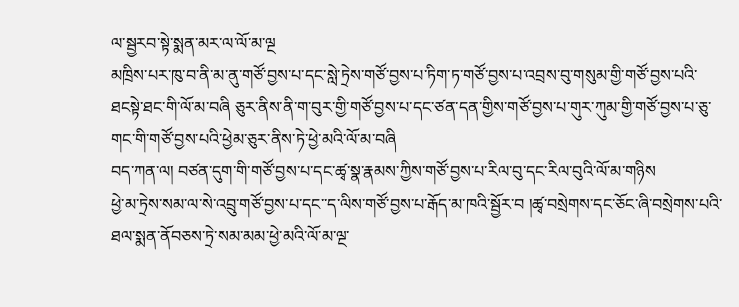ལ་སྦྱརབ་སྟེ་སྨན་མར་ལ་ལོ་མ་ལྔ
མཁྲིས་པར་ཁུ་བ་ནི་མ་ནུ་གཙོ་བྱས་པ་དང་སླེ་ཏྲེས་གཙོ་བྱས་པ་ཏིག་ཏ་གཙོ་བྱས་པ་འབྲས་བུ་གསུམ་གྱི་གཙོ་བྱས་པའི་ཐངསྟེ་ཐང་གི་ལོ་མ་བཞི ཅུར་ནིས་ནི་ག་བུར་གྱི་གཙོ་བྱས་པ་དང་ཙན་དན་གྱིས་གཙོ་བྱས་པ་གུར་ཀུམ་གྱི་གཙོ་བྱས་པ་ཅུ་གང་གི་གཙོ་བྱས་པའི་ཕྱེམ་ཅུར་ནིས་ཏེ་ཕྱེ་མའི་ལོ་མ་བཞི
བད་ཀན་ལ། བཙན་དུག་གི་གཙོ་བྱས་པ་དང་ཚྭ་སྣ་རྣམས་ཀྱིས་གཙོ་བྱས་པ་རིལ་བུ་དང་རིལ་བུའི་ལོ་མ་གཉིས
ཕྱེ་མ་ཏྲེས་སམ་ལ་སེ་འབྲུ་གཙོ་བྱས་པ་དང་་ད་ལིས་གཙོ་བྱས་པ་རྒོད་མ་ཁའི་སྦྱོར་བ །ཚྭ་བསྲེགས་དང་ཅོང་ཞི་བསྲེགས་པའི་ཐལ་སྨན་ནོབཅས་ཏྲེ་སམ་མམ་ཕྱེ་མའི་ལོ་མ་ལྔ་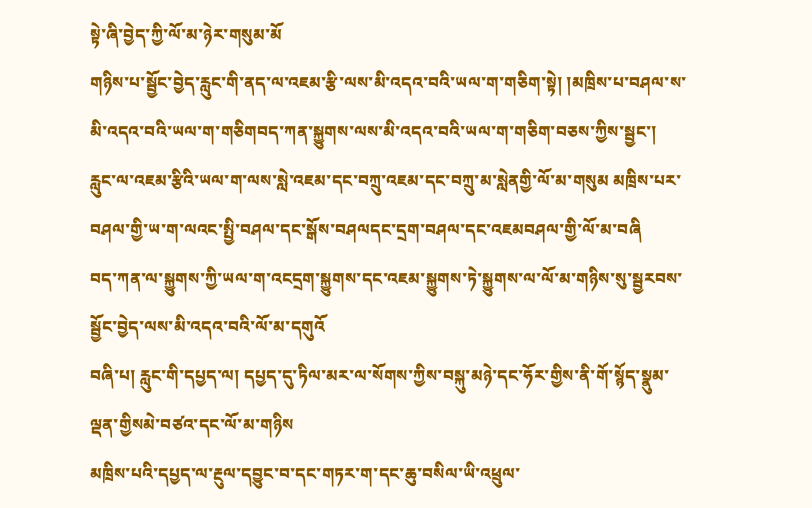སྟེ་ཞི་བྱེད་ཀྱི་ལོ་མ་ཉེར་གསུམ་མོ
གཉིས་པ་སྦྱོང་བྱེད་རླུང་གི་ནད་ལ་འཇམ་རྩི་ལས་མི་འདའ་བའི་ཡལ་ག་གཅིག་སྟེ། །མཁྲིས་པ་བཤལ་ས་མི་འདའ་བའི་ཡལ་ག་གཅིགབད་ཀན་སྐྱུགས་ལས་མི་འདའ་བའི་ཡལ་ག་གཅིག་བཅས་ཀྱིས་སྦྱང་།
རླུང་ལ་འཇམ་རྩིའི་ཡལ་ག་ལས་སླེ་འཇམ་དང་བཀྲུ་འཇམ་དང་བཀྲུ་མ་སླེནགྱི་ལོ་མ་གསུམ མཁྲིས་པར་བཤལ་གྱི་ཡ་ག་ལའང་སྤྱི་བཤལ་དང་སྒོས་བཤལདང་དྲག་བཤལ་དང་འཇམབཤལ་གྱི་ལོ་མ་བཞི
བད་ཀན་ལ་སྐྱུགས་ཀྱི་ཡལ་ག་འངདྲག་སྐྱུགས་དང་འཇམ་སྐྱུགས་ཏེ་སྐྱུགས་ལ་ལོ་མ་གཉིས་སུ་སྦྱརབས་སྦྱོང་བྱེད་ལས་མི་འདའ་བའི་ལོ་མ་དགུའོ
བཞི་པ། རླུང་གི་དཔྱད་ལ། དཔྱད་དུ་ཏིལ་མར་ལ་སོགས་ཀྱིས་བསྐུ་མཉེ་དང་ཧོར་གྱིས་ནི་གོ་སྙོད་སྣུམ་ལྡན་གྱིསམེ་བཙའ་དང་ལོ་མ་གཉིས
མཁྲིས་པའི་དཔྱད་ལ་རྔུལ་དབྱུང་བ་དང་གཏར་ག་དང་ཆུ་བསིལ་ཡི་འཕྲུལ་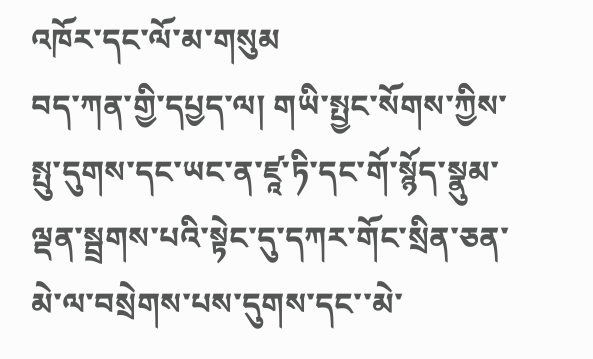འཁོར་དང་ལོ་མ་གསུམ
བད་ཀན་གྱི་དཔྱད་ལ། གཡི་སྤྱང་སོགས་ཀྱིས་སྤུ་དུགས་དང་ཡང་ན་ཛཱ་ཏི་དང་གོ་སྙོད་སྣུམ་ལྡན་སྦྲགས་པའི་སྟེང་དུ་དཀར་གོང་སྲིན་ཅན་མེ་ལ་བསྲེགས་པས་དུགས་དང་་མེ་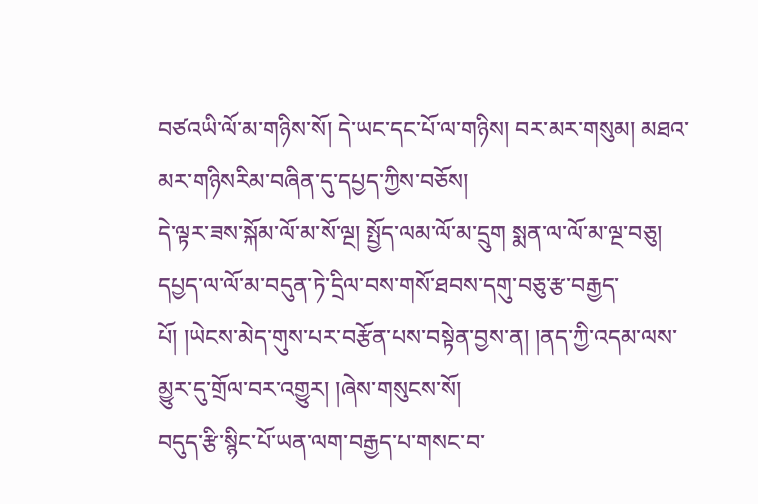བཙའཡི་ལོ་མ་གཉིས་སོ། དེ་ཡང་དང་པོ་ལ་གཉིས། བར་མར་གསུམ། མཐའ་མར་གཉིསརིམ་བཞིན་དུ་དཔྱད་ཀྱིས་བཅོས།
དེ་ལྟར་ཟས་སྐོམ་ལོ་མ་སོ་ལྔ། སྤྱོད་ལམ་ལོ་མ་དྲུག སྨན་ལ་ལོ་མ་ལྔ་བཅུ། དཔྱད་ལ་ལོ་མ་བདུན་ཏེ་དྲིལ་བས་གསོ་ཐབས་དགུ་བཅུ་རྩ་བརྒྱད་པོ། །ཡེངས་མེད་གུས་པར་བརྩོན་པས་བསྟེན་བྱས་ན། །ནད་ཀྱི་འདམ་ལས་མྱུར་དུ་གྲོལ་བར་འགྱུར། །ཞེས་གསུངས་སོ།
བདུད་རྩི་སྙིང་པོ་ཡན་ལག་བརྒྱད་པ་གསང་བ་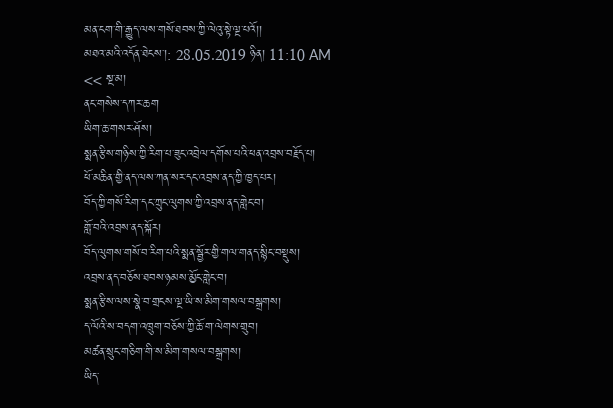མན་ངག་གི་རྒྱུད་ལས་གསོ་ཐབས་ཀྱི་ལེའུ་སྟེ་ལྔ་པའོ།།
མཐའ་མའི་འདོན་ཐེངས་།: 28.05.2019 ཉིན། 11:10 AM
<< སྔ་མ།
ནང་གསེས་དཀར་ཆག
ཡིག་ཆ་གསར་ཤོས།
སྨན་རྩིས་གཉིས་ཀྱི་རིག་པ་ཟུང་འབྲེལ་དགོས་པའི་ཕན་འབྲས་བརྗོད་པ།
ཕོ་མཆིན་གྱི་ནད་ལས་ཀན་སར་དང་འབྲས་ནད་ཀྱི་ཁྱད་པར།
བོད་ཀྱི་གསོ་རིག་དང་ཀྲུང་ལུགས་ཀྱི་འབྲས་ནད་གླེང་བ།
གློ་བའི་འབྲས་ནད་སྐོར།
བོད་ལུགས་གསོ་བ་རིག་པའི་སྨན་སྦྱོར་གྱི་གལ་གནད་སྙིང་བསྡུས།
འབྲས་ནད་བཅོས་ཐབས་ཉམས་མྱོང་གླེང་བ།
སྨན་རྩིས་ལས་སྣེ་བ་གྲངས་ལྔ་ཡི་ས་མིག་གསལ་བསྒྲགས།
ད་ལོའི་ས་བདག་འཁྲུག་བཅོས་ཀྱི་ཆོ་ག་ལེགས་གྲུབ།
མཚན་སྲུང་གཅིག་གི་ས་མིག་གསལ་བསྒྲགས།
ཡིད་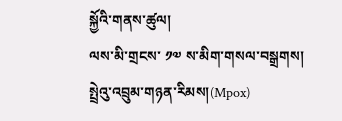སྐྱོའི་གནས་ཚུལ།
ལས་མི་གྲངས་ ༡༧ ས་མིག་གསལ་བསྒྲགས།
སྤྲེའུ་འབྲུམ་གཉན་རིམས།(Mpox)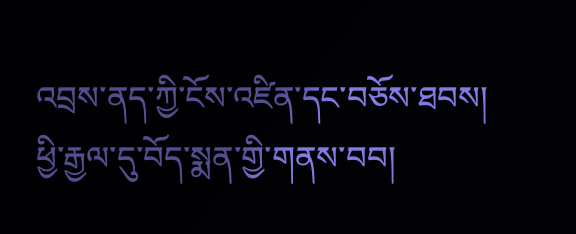འབྲས་ནད་ཀྱི་ངོས་འཛིན་དང་བཅོས་ཐབས།
ཕྱི་རྒྱལ་དུ་བོད་སྨན་གྱི་གནས་བབ།